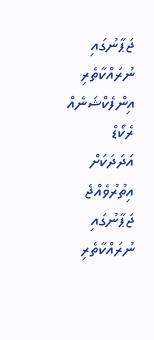ޖަޕާނުގައި ނުރައްކާތެރި އިންފެކްޝަނެއް ރެކޯޑް އަދަދަކަށް އިތުރުވެއްޖެ
ޖަޕާނުގައި ނުރައްކާތެރި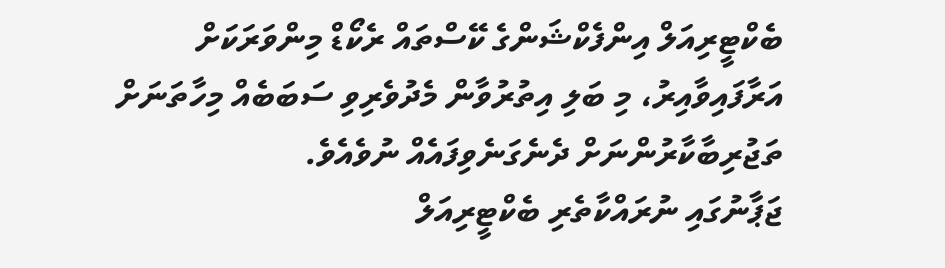ބެކްޓީރިއަލް އިންފެކްޝަންގެ ކޭސްތައް ރެކޯޑް މިންވަރަކަށް އަރާފައިވާއިރު، މި ބަލި އިތުރުވާން މެދުވެރިވި ސަބަބެއް މިހާތަނަށް ތަޖުރިބާކާރުންނަށް ދެނެގަނެވިފައެއް ނުވެއެވެ.
ޖަޕާނުގައި ނުރައްކާތެރި ބެކްޓީރިއަލް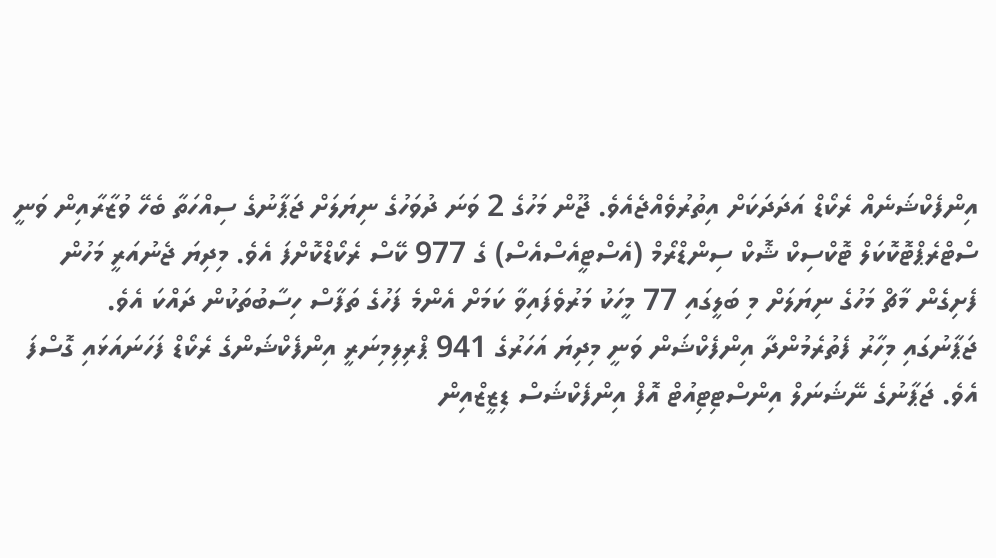އިންފެކްޝަނެއް ރެކޯޑް އަދަދަކަށް އިތުރުވެއްޖެއެވެ. ޖޫން މަހުގެ 2 ވަނަ ދުވަހުގެ ނިޔަލަށް ޖަޕާނުގެ ސިއްހަތާ ބެހޭ ވުޒާރާއިން ވަނީ ސްޓްރެޕްޓޮކޮކަލް ޓޮކްސިކް ޝޮކް ސިންޑްރޯމް (އެސްޓީއެސްއެސް) ގެ 977 ކޭސް ރެކޯޑްކޮށްފަ އެވެ. މިދިޔަ ޖެނުއަރީ މަހުން ފެށިގެން މާޗް މަހުގެ ނިޔަލަށް މި ބަލީގައި 77 މީހަކު މަރުވެފައިވާ ކަމަށް އެންމެ ފަހުގެ ތަފާސް ހިސާބުތަކުން ދައްކަ އެވެ.
ޖަޕާނުގައި މިހާރު ފެތުރެމުންދާ އިންފެކްޝަން ވަނީ މިދިޔަ އަހަރުގެ 941 ޕްރިލިމިނަރީ އިންފެކްޝަންގެ ރެކޯޑް ފަހަނައަޅައި ގޮސްފަ އެވެ. ޖަޕާނުގެ ނޭޝަނަލް އިންސްޓިޓިއުޓް އޮފް އިންފެކްޝަސް ޑިޒީޒްއިން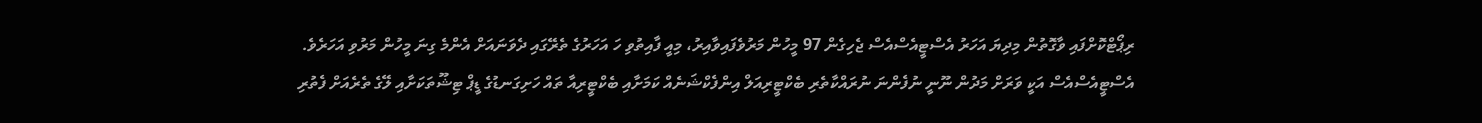ރިޕޯޓްކޮށްފައި ވާގޮތުން މިދިޔަ އަހަރު އެސްޓީއެސްއެސް ޖެހިގެން 97 މީހުން މަރުވެފައިވާއިރު، މިއީ ފާއިތުވި ހަ އަހަރުގެ ތެރޭގައި ދެވަނައަށް އެންމެ ގިނަ މީހުން މަރުވި އަހަރެވެ.
އެސްޓީއެސްއެސް އަކީ ވަރަށް މަދުން ނޫނީ ނުފެންނަ ނުރައްކާތެރި ބެކްޓީރިއަލް އިންފެކްޝަނެއް ކަމަށާއި ބެކްޓީރިއާ ތައް ހަށިގަނޑުގެ ޑީޕް ޓިޝޫތަކަށާއި ލޭގެ ތެރެއަށް ފެތުރި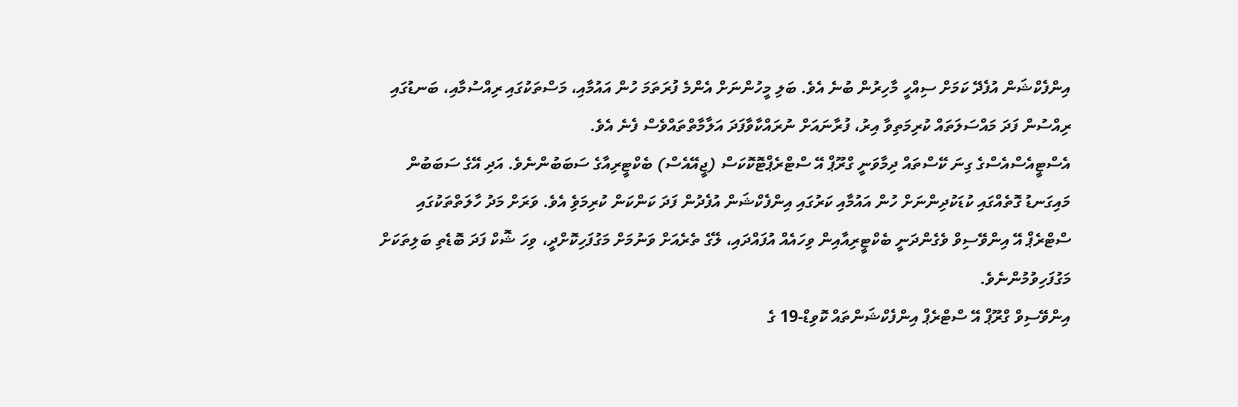އިންފެކްޝަން އުފެދޭ ކަމަށް ސިއްހީ މާހިރުން ބުނެ އެވެ. ބަލި މީހުންނަށް އެންމެ ފުރަތަމަ ހުން އައުމާއި، މަސްތަކުގައި ރިއްސުމާއި، ބަނޑުގައި ރިއްސުން ފަދަ މައްސަލަތައް ކުރިމަތިވާ އިރު، ފުރާނައަށް ނުރައްކާވާފަދަ އަލާމާތްތައްވެސް ފެނެ އެވެ.
އެސްޓީއެސްއެސްގެ ގިނަ ކޭސްތައް ދިމާވަނީ ގްރޫޕް އޭ ސްޓްރެޕްޓޮކޮކަސް (ޖީއޭއެސް) ބެކްޓީރިއާގެ ސަބަބުންނެވެ. އަދި އޭގެ ސަބަބުން މައިގަނޑު ގޮތެއްގައި ކުޑަކުދިންނަށް ހުން އައުމާއި ކަރުގައި އިންފެކްޝަން އުފެދުން ފަދަ ކަންކަން ކުރިމަވިެ އެވެ. ވަރަށް މަދު ހާލަތްތަކުގައި ސްޓްރެޕް އޭ އިންވޭސިވް ވެގެންދަނީ ބެކްޓީރިއާއިން ވިހައެއް އުފައްދައި، ލޭގެ ތެރެއަށް ވަނުމަށް މަގުފަހިކޮށްދީ، ވިހަ ޝޮކް ފަދަ ބޮޑެތި ބަލިތަކަށް މަގުފަހިވުމުންނެވެ.
އިންވޭސިވް ގްރޫޕް އޭ ސްޓްރެޕް އިންފެކްޝަންތައް ކޮވިޑް-19 ގެ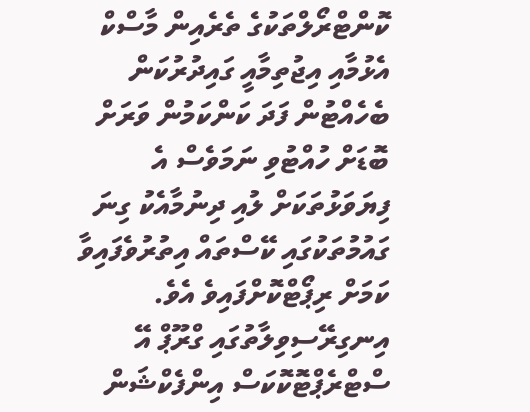ކޮންޓްރޯލްތަކުގެ ތެރެއިން މާސްކް އެޅުމާއި އިޖުތިމާއީ ގައިދުރުކަން ބެހެއްޓުން ފަދަ ކަންކަމުން ވަރަށް ބޮޑަށް ހުއްޓުވި ނަމަވެސް އެ ފިޔަވަޅުތަކަށް ލުއި ދިނުމާއެކު ގިނަ ގައުމުތަކުގައި ކޭސްތައް އިތުރުވެފައިވާ ކަމަށް ރިޕޯޓްކޮށްފައިވެ އެވެ.
އިނގިރޭސިވިލާތުގައި ގްރޫޕް އޭ ސްޓްރެޕްޓޮކޮކަސް އިންފެކްޝަން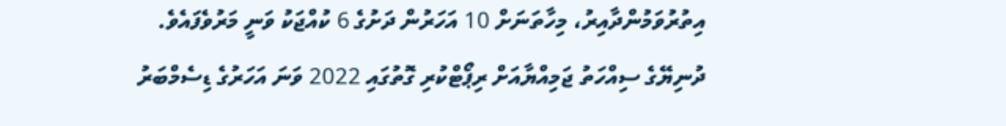އިތުރުވަމުންދާއިރު، މިހާތަނަށް 10 އަހަރުން ދަށުގެ 6 ކުއްޖަކު ވަނީ މަރުވެފައެވެ.
ދުނިޔޭގެ ސިއްހަތު ޖަމިއްޔާއަށް ރިޕޯޓްކުރި ގޮތުގައި 2022 ވަނަ އަހަރުގެ ޑިސެމްބަރު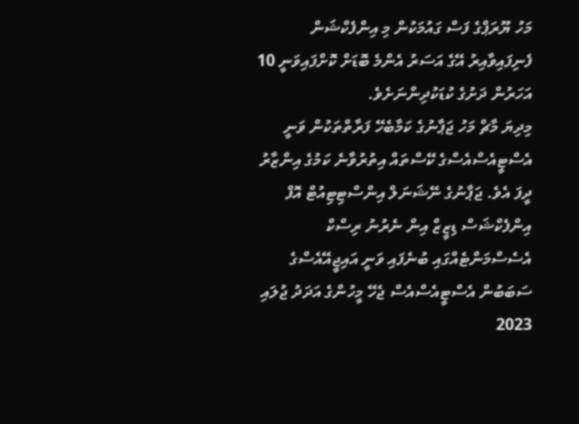މަހު ޔޫރަޕްގެ ފަސް ގައުމަކުން މި އިންފެކްޝަން ފެނިފައިވާއިރު އޭގެ އަސަރު އެންމެ ބޮޑަށް ކޮށްފައިވަނީ 10 އަހަރުން ދަށުގެ ކުޑަކުދިންނަށެވެ.
މިދިޔަ މާޗް މަހު ޖަޕާނުގެ ކަމާބެހޭ ފަރާތްތަކުން ވަނީ އެސްޓީއެސްއެސްގެ ކޭސްތައް އިތުރުވާނެ ކަމުގެ އިންޒާރު ދީފަ އެވެ. ޖަޕާނުގެ ނޭޝަނަލް އިންސްޓިޓިއުޓް އޮފް އިންފެކްޝަސް ޑިޒީޒް އިން ނެރުނު ރިސްކް އެސެސްމަންޓެއްގައި ބުނެފައި ވަނީ އައިޖީއޭއެސްގެ ސަބަބުން އެސްޓީއެސްއެސް ޖެހޭ މީހުންގެ އަދަދު ޖުލައި 2023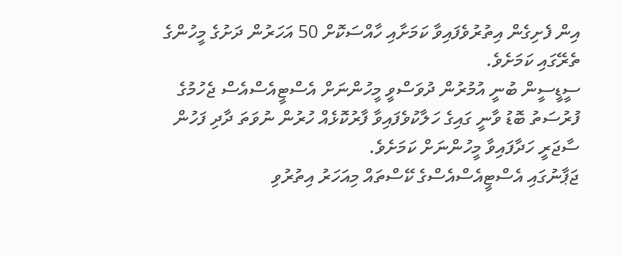އިން ފެށިގެން އިތުރުވެފައިވާ ކަމަށާއި ހާއްސަކޮށް 50 އަހަރުން ދަށުގެ މީހުންގެ ތެރޭގައި ކަމަށެވެ.
ސީޑީސީން ބުނީ އުމުރުން ދުވަސްވީ މީހުންނަށް އެސްޓީއެސްއެސް ޖެހުމުގެ ފުރުސަތު ބޮޑު ވާނީ ގައިގެ ހަލާކުވެފައިވާ ފާރުކޮޅެއް ހުރުން ނުވަތަ ދާދި ފަހުން ސާޖަރީ ހަދާފައިވާ މީހުންނަށް ކަމަށެވެ.
ޖަޕާނުގައި އެސްޓީއެސްއެސްގެ ކޭސްތައް މިއަހަރު އިތުރުވި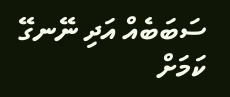ސަބަބެއް އަދި ނޭނގޭ ކަމަށް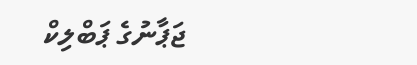ޖަޕާނުގެ ޕަބްލިކް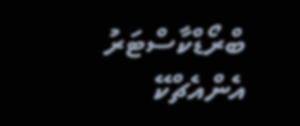ބްރޯޑްކާސްޓަރު އެންއެޗްކޭ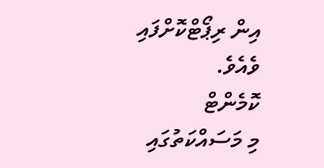އިން ރިޕޯޓްކޮށްފައި ވެއެވެ.
ކޮމެންޓް
މި މަސައްކަތުގައި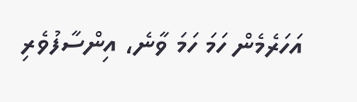އަހަރެމެން ހަމަ ހަމަ ވާނެ، އިންސާފުވެރި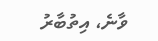ވާނެ، އިތުބާރު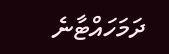ދަމަހައްޓާނެ